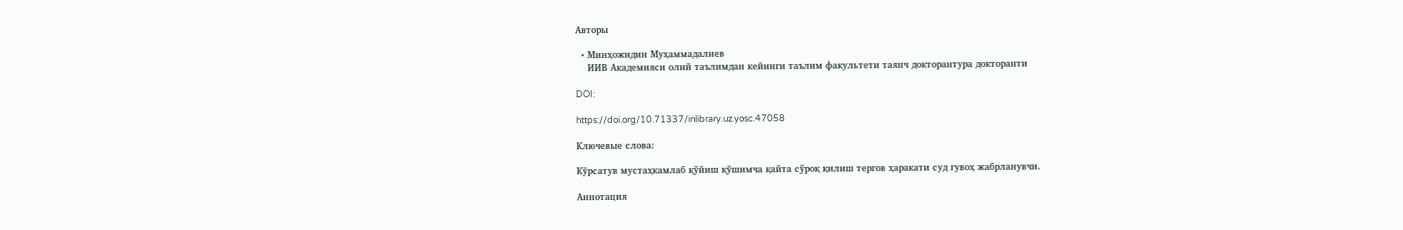Авторы

  • Минҳожидин Муҳаммадалиев
    ИИВ Академияси олий таълимдан кейинги таълим факультети таянч докторантура докторанти

DOI:

https://doi.org/10.71337/inlibrary.uz.yosc.47058

Ключевые слова:

Кўрсатув мустаҳкамлаб қўйиш қўшимча қайта сўроқ қилиш тергов ҳаракати суд гувоҳ жабрланувчи.

Аннотация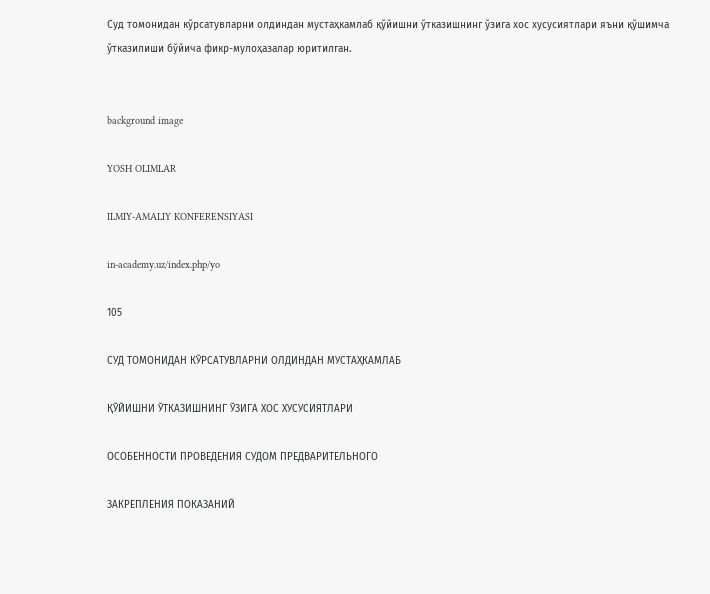Суд томонидан кўрсатувларни олдиндан мустаҳкамлаб қўйишни ўтказишнинг ўзига хос хусусиятлари яъни қўшимча ўтказилиши бўйича фикр-мулоҳазалар юритилган.


background image

YOSH OLIMLAR

ILMIY-AMALIY KONFERENSIYASI

in-academy.uz/index.php/yo

105

СУД ТОМОНИДАН КЎРСАТУВЛАРНИ ОЛДИНДАН МУСТАҲКАМЛАБ

ҚЎЙИШНИ ЎТКАЗИШНИНГ ЎЗИГА ХОС ХУСУСИЯТЛАРИ

ОСОБЕННОСТИ ПРОВЕДЕНИЯ СУДОМ ПРЕДВАРИТЕЛЬНОГО

ЗАКРЕПЛЕНИЯ ПОКАЗАНИЙ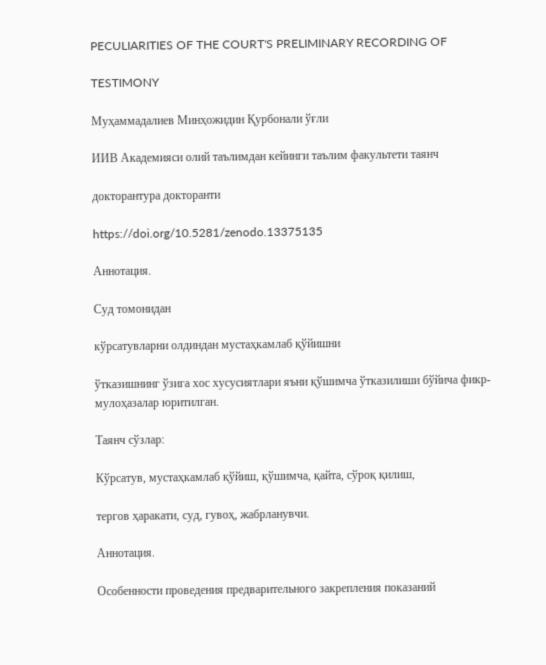PECULIARITIES OF THE COURT'S PRELIMINARY RECORDING OF

TESTIMONY

Муҳаммадалиев Минҳожидин Қурбонали ўғли

ИИВ Академияси олий таълимдан кейинги таълим факультети таянч

докторантура докторанти

https://doi.org/10.5281/zenodo.13375135

Аннотация.

Суд томонидан

кўрсатувларни олдиндан мустаҳкамлаб қўйишни

ўтказишнинг ўзига хос хусусиятлари яъни қўшимча ўтказилиши бўйича фикр-
мулоҳазалар юритилган.

Таянч сўзлар:

Кўрсатув, мустаҳкамлаб қўйиш, қўшимча, қайта, сўроқ қилиш,

тергов ҳаракати, суд, гувоҳ, жабрланувчи.

Аннотация.

Особенности проведения предварительного закрепления показаний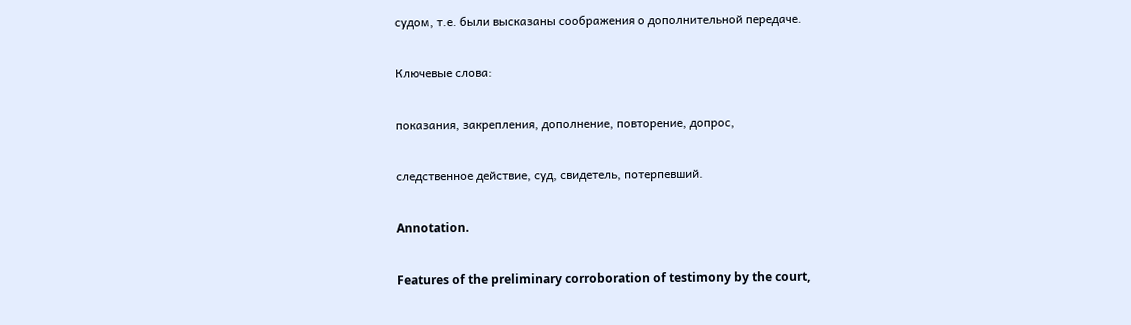судом, т.е. были высказаны соображения о дополнительной передаче.

Ключевые слова:

показания, закрепления, дополнение, повторение, допрос,

следственное действие, суд, свидетель, потерпевший.

Annotation.

Features of the preliminary corroboration of testimony by the court,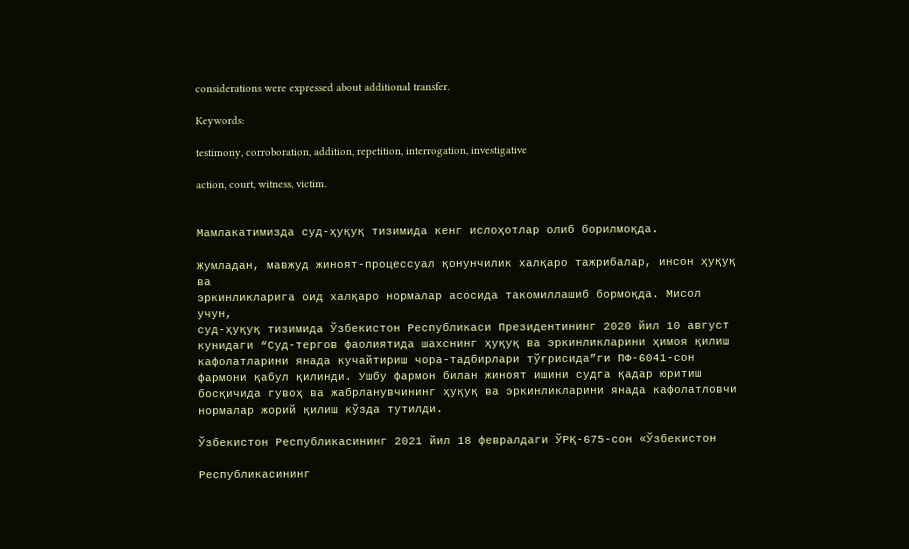considerations were expressed about additional transfer.

Keywords:

testimony, corroboration, addition, repetition, interrogation, investigative

action, court, witness, victim.


Мамлакатимизда суд-ҳуқуқ тизимида кенг ислоҳотлар олиб борилмоқда.

Жумладан, мавжуд жиноят-процессуал қонунчилик халқаро тажрибалар, инсон ҳуқуқ ва
эркинликларига оид халқаро нормалар асосида такомиллашиб бормоқда. Мисол учун,
суд-ҳуқуқ тизимида Ўзбекистон Республикаси Президентининг 2020 йил 10 август
кунидаги “Суд-тергов фаолиятида шахснинг ҳуқуқ ва эркинликларини ҳимоя қилиш
кафолатларини янада кучайтириш чора-тадбирлари тўғрисида”ги ПФ-6041-сон
фармони қабул қилинди. Ушбу фармон билан жиноят ишини судга қадар юритиш
босқичида гувоҳ ва жабрланувчининг ҳуқуқ ва эркинликларини янада кафолатловчи
нормалар жорий қилиш кўзда тутилди.

Ўзбекистон Республикасининг 2021 йил 18 февралдаги ЎРҚ-675-сон «Ўзбекистон

Республикасининг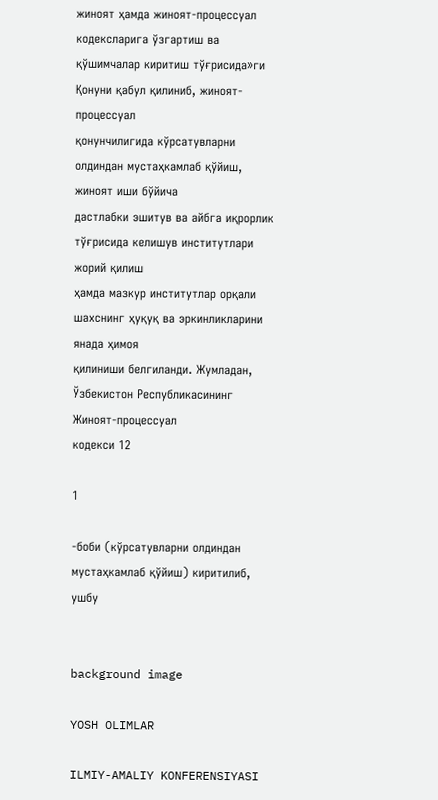жиноят ҳамда жиноят-процессуал кодексларига ўзгартиш ва
қўшимчалар киритиш тўғрисида»ги Қонуни қабул қилиниб, жиноят-процессуал
қонунчилигида кўрсатувларни олдиндан мустаҳкамлаб қўйиш, жиноят иши бўйича
дастлабки эшитув ва айбга иқрорлик тўғрисида келишув институтлари жорий қилиш
ҳамда мазкур институтлар орқали шахснинг ҳуқуқ ва эркинликларини янада ҳимоя
қилиниши белгиланди. Жумладан, Ўзбекистон Республикасининг Жиноят-процессуал
кодекси 12

1

-боби (кўрсатувларни олдиндан мустаҳкамлаб қўйиш) киритилиб, ушбу


background image

YOSH OLIMLAR

ILMIY-AMALIY KONFERENSIYASI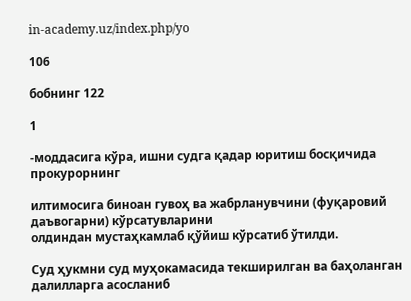in-academy.uz/index.php/yo

106

бобнинг 122

1

-моддасига кўра, ишни судга қадар юритиш босқичида прокурорнинг

илтимосига биноан гувоҳ ва жабрланувчини (фуқаровий даъвогарни) кўрсатувларини
олдиндан мустаҳкамлаб қўйиш кўрсатиб ўтилди.

Суд ҳукмни суд муҳокамасида текширилган ва баҳоланган далилларга асосланиб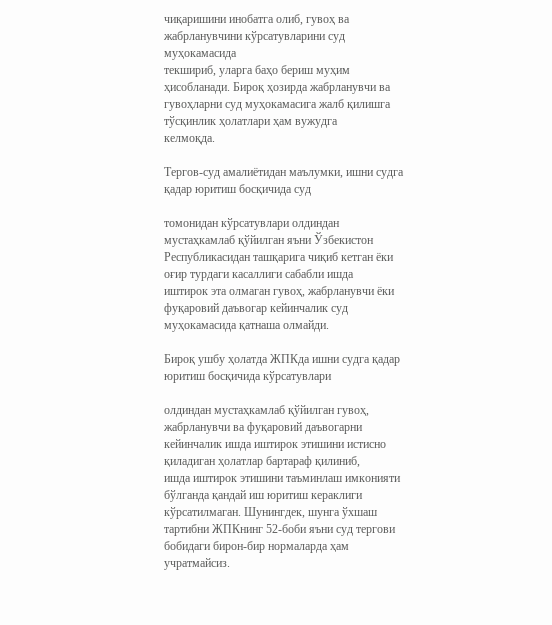чиқаришини инобатга олиб, гувоҳ ва жабрланувчини кўрсатувларини суд муҳокамасида
текшириб, уларга баҳо бериш муҳим ҳисобланади. Бироқ ҳозирда жабрланувчи ва
гувоҳларни суд муҳокамасига жалб қилишга тўсқинлик ҳолатлари ҳам вужудга
келмоқда.

Тергов-суд амалиётидан маълумки, ишни судга қадар юритиш босқичида суд

томонидан кўрсатувлари олдиндан мустаҳкамлаб қўйилган яъни Ўзбекистон
Республикасидан ташқарига чиқиб кетган ёки оғир турдаги касаллиги сабабли ишда
иштирок эта олмаган гувоҳ, жабрланувчи ёки фуқаровий даъвогар кейинчалик суд
муҳокамасида қатнаша олмайди.

Бироқ ушбу ҳолатда ЖПКда ишни судга қадар юритиш босқичида кўрсатувлари

олдиндан мустаҳкамлаб қўйилган гувоҳ, жабрланувчи ва фуқаровий даъвогарни
кейинчалик ишда иштирок этишини истисно қиладиган ҳолатлар бартараф қилиниб,
ишда иштирок этишини таъминлаш имконияти бўлганда қандай иш юритиш кераклиги
кўрсатилмаган. Шунингдек, шунга ўхшаш тартибни ЖПКнинг 52-боби яъни суд тергови
бобидаги бирон-бир нормаларда ҳам учратмайсиз.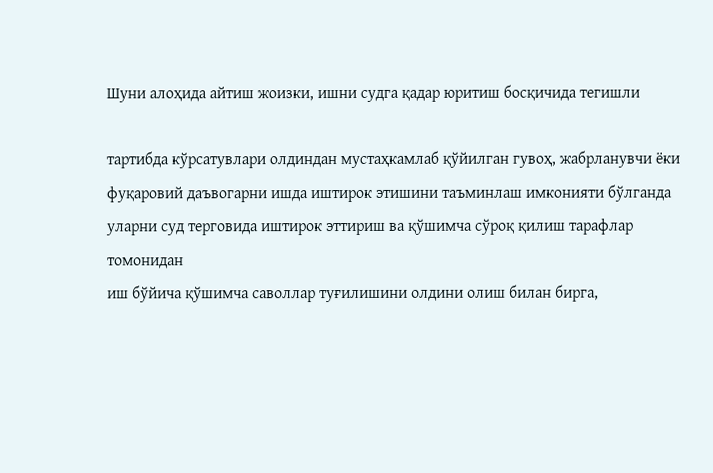Шуни алоҳида айтиш жоизки, ишни судга қадар юритиш босқичида тегишли

тартибда кўрсатувлари олдиндан мустаҳкамлаб қўйилган гувоҳ, жабрланувчи ёки
фуқаровий даъвогарни ишда иштирок этишини таъминлаш имконияти бўлганда
уларни суд терговида иштирок эттириш ва қўшимча сўроқ қилиш тарафлар томонидан
иш бўйича қўшимча саволлар туғилишини олдини олиш билан бирга,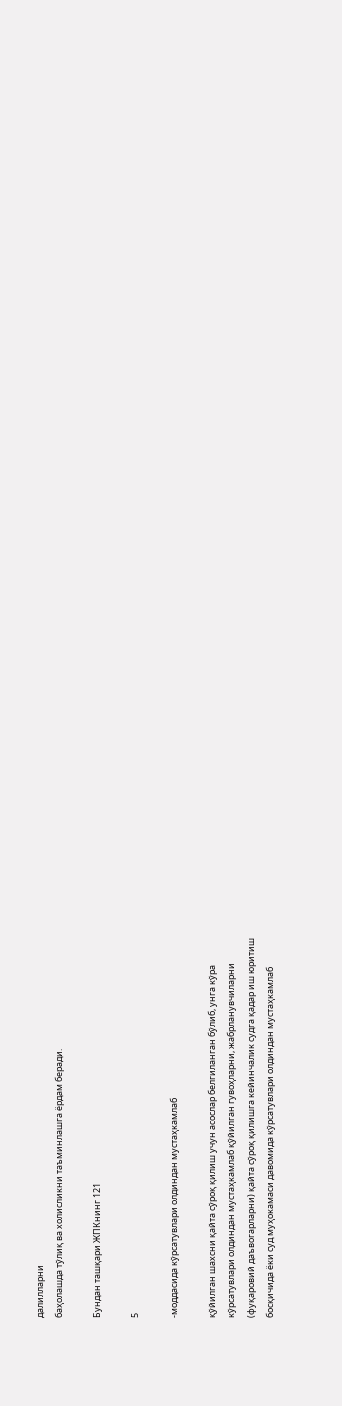далилларни
баҳолашда тўлиқ ва холисликни таъминлашга ёрдам беради.

Бундан ташқари ЖПКнинг 121

5

-моддасида кўрсатувлари олдиндан мустаҳкамлаб

қўйилган шахсни қайта сўроқ қилиш учун асослар белгиланган бўлиб, унга кўра
кўрсатувлари олдиндан мустаҳкамлаб қўйилган гувоҳларни, жабрланувчиларни
(фуқаровий даъвогарларни) қайта сўроқ қилишга кейинчалик судга қадар иш юритиш
босқичида ёки суд муҳокамаси давомида кўрсатувлари олдиндан мустаҳкамлаб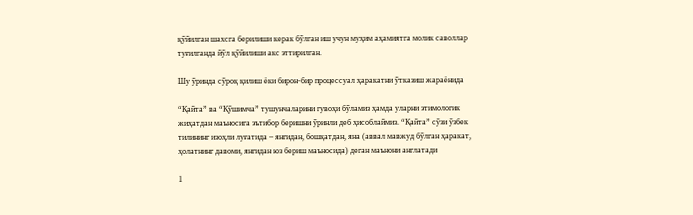қўйилган шахсга берилиши керак бўлган иш учун муҳим аҳамиятга молик саволлар
туғилганда йўл қўйилиши акс эттирилган.

Шу ўринда сўроқ қилиш ёки бирон-бир процессуал ҳаракатни ўтказиш жараёнида

“Қайта” ва “Қўшимча” тушунчаларини гувоҳи бўламиз ҳамда уларни этимологик
жиҳатдан маъносига эътибор беришни ўринли деб ҳисоблаймиз. “Қайта” сўзи ўзбек
тилининг изоҳли луғатида – янгидан, бошқатдан, яна (аввал мавжуд бўлган ҳаракат,
ҳолатнинг давоми, янгидан юз бериш маъносида) деган маънони англатади

1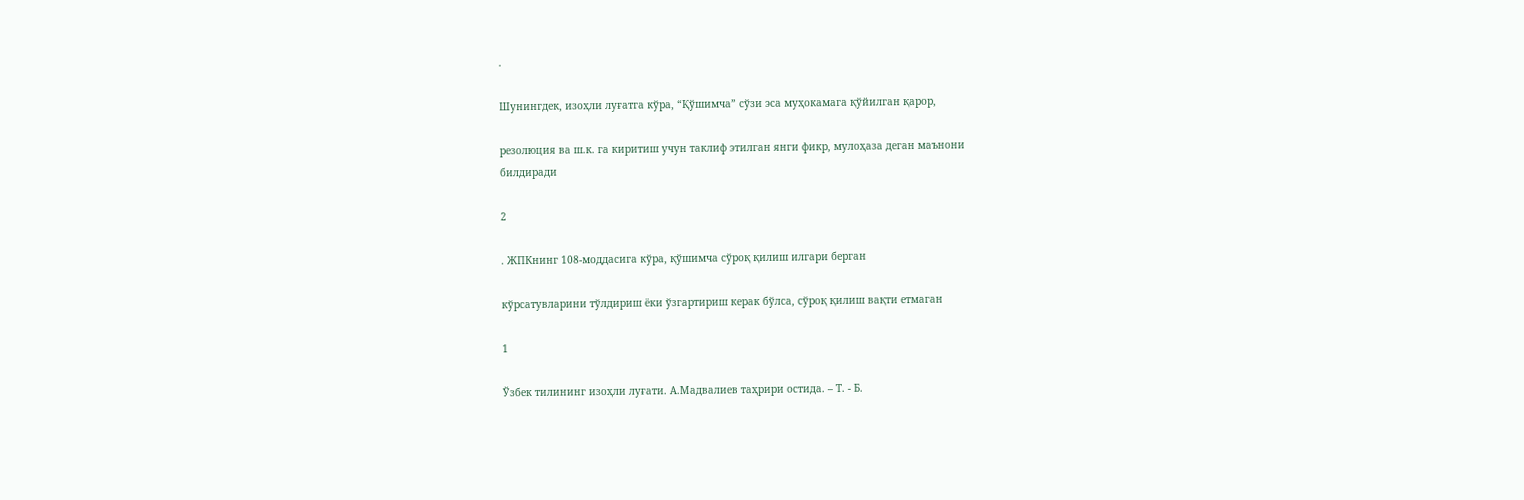.

Шунингдек, изоҳли луғатга кўра, “Қўшимча” сўзи эса муҳокамага қўйилган қарор,

резолюция ва ш.к. га киритиш учун таклиф этилган янги фикр, мулоҳаза деган маънони
билдиради

2

. ЖПКнинг 108-моддасига кўра, қўшимча сўроқ қилиш илгари берган

кўрсатувларини тўлдириш ёки ўзгартириш керак бўлса, сўроқ қилиш вақти етмаган

1

Ўзбек тилининг изоҳли луғати. А.Мадвалиев таҳрири остида. – Т. - Б.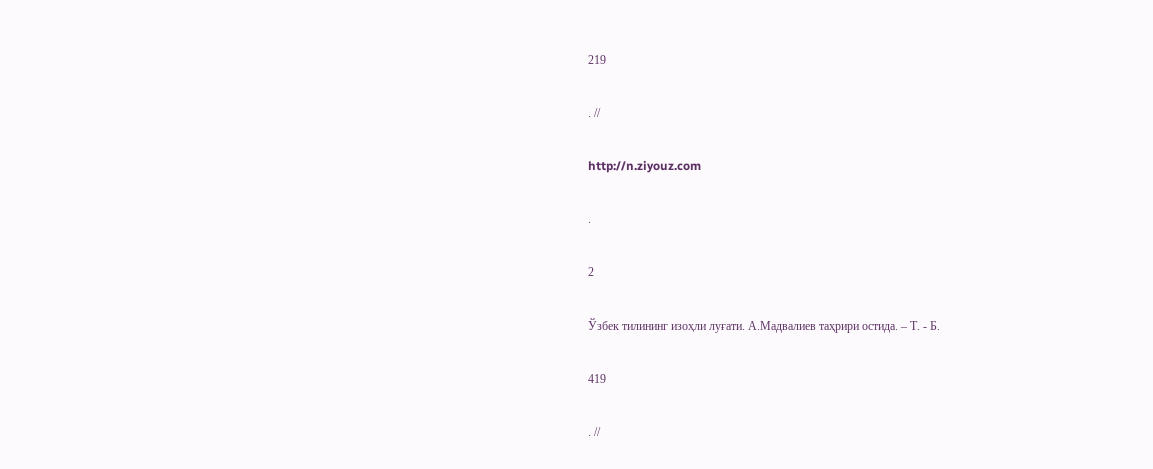219

. //

http://n.ziyouz.com

.

2

Ўзбек тилининг изоҳли луғати. А.Мадвалиев таҳрири остида. – Т. - Б.

419

. //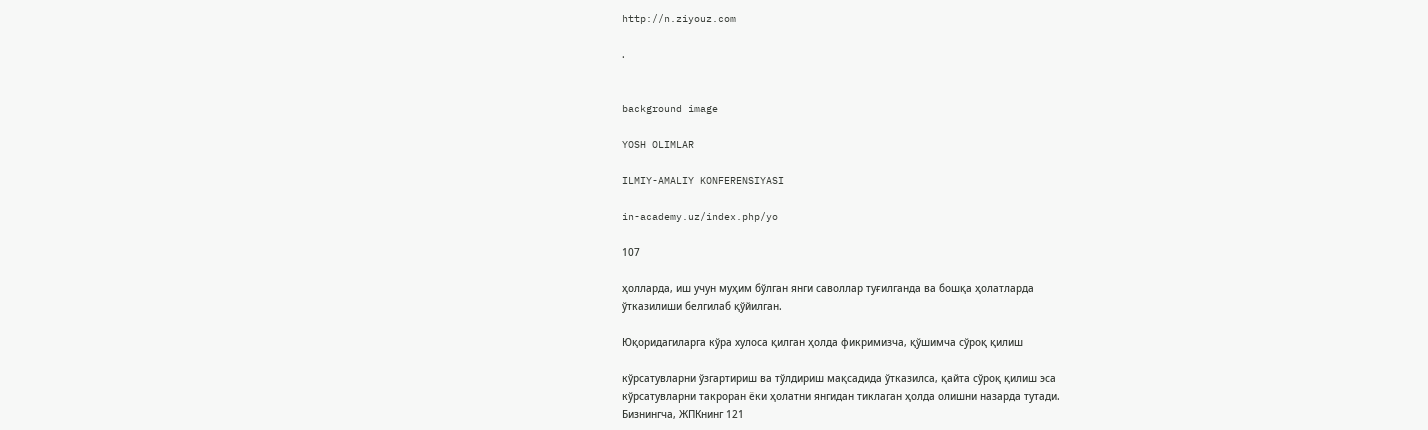http://n.ziyouz.com

.


background image

YOSH OLIMLAR

ILMIY-AMALIY KONFERENSIYASI

in-academy.uz/index.php/yo

107

ҳолларда, иш учун муҳим бўлган янги саволлар туғилганда ва бошқа ҳолатларда
ўтказилиши белгилаб қўйилган.

Юқоридагиларга кўра хулоса қилган ҳолда фикримизча, қўшимча сўроқ қилиш

кўрсатувларни ўзгартириш ва тўлдириш мақсадида ўтказилса, қайта сўроқ қилиш эса
кўрсатувларни такроран ёки ҳолатни янгидан тиклаган ҳолда олишни назарда тутади.
Бизнингча, ЖПКнинг 121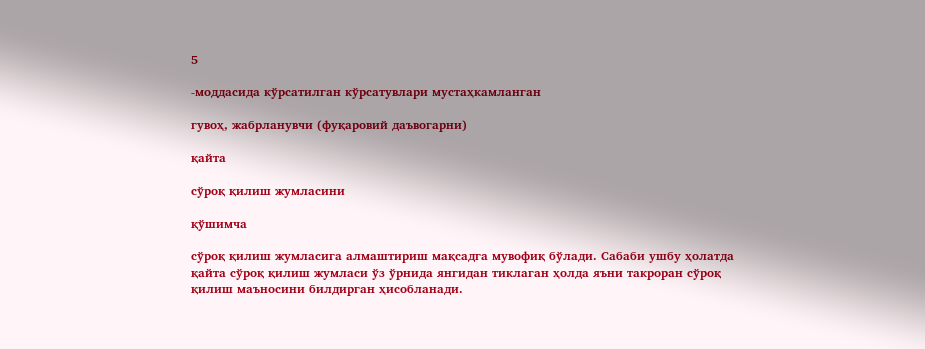5

-моддасида кўрсатилган кўрсатувлари мустаҳкамланган

гувоҳ, жабрланувчи (фуқаровий даъвогарни)

қайта

сўроқ қилиш жумласини

қўшимча

сўроқ қилиш жумласига алмаштириш мақсадга мувофиқ бўлади. Сабаби ушбу ҳолатда
қайта сўроқ қилиш жумласи ўз ўрнида янгидан тиклаган ҳолда яъни такроран сўроқ
қилиш маъносини билдирган ҳисобланади.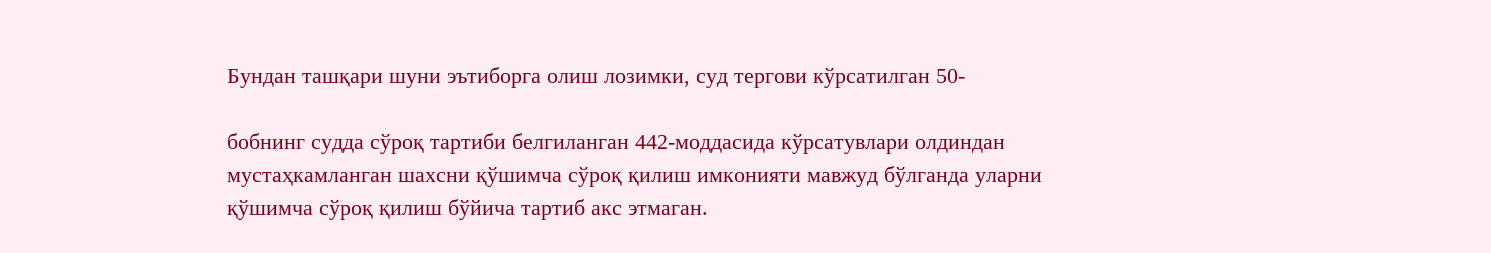Бундан ташқари шуни эътиборга олиш лозимки, суд тергови кўрсатилган 50-

бобнинг судда сўроқ тартиби белгиланган 442-моддасида кўрсатувлари олдиндан
мустаҳкамланган шахсни қўшимча сўроқ қилиш имконияти мавжуд бўлганда уларни
қўшимча сўроқ қилиш бўйича тартиб акс этмаган.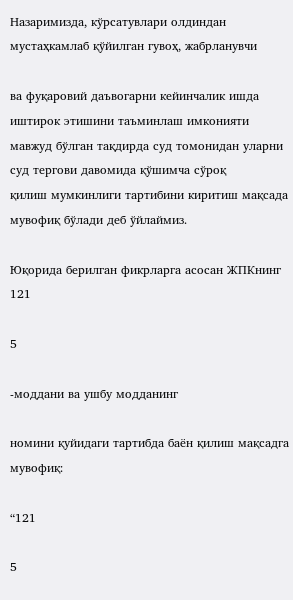Назаримизда, кўрсатувлари олдиндан мустаҳкамлаб қўйилган гувоҳ, жабрланувчи

ва фуқаровий даъвогарни кейинчалик ишда иштирок этишини таъминлаш имконияти
мавжуд бўлган тақдирда суд томонидан уларни суд тергови давомида қўшимча сўроқ
қилиш мумкинлиги тартибини киритиш мақсада мувофиқ бўлади деб ўйлаймиз.

Юқорида берилган фикрларга асосан ЖПКнинг 121

5

-моддани ва ушбу модданинг

номини қуйидаги тартибда баён қилиш мақсадга мувофиқ:

“121

5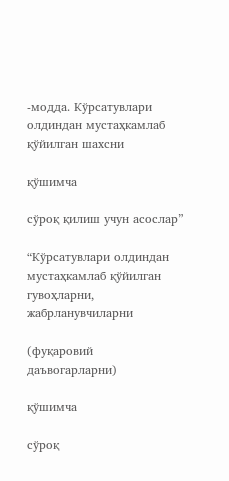-модда. Кўрсатувлари олдиндан мустаҳкамлаб қўйилган шахсни

қўшимча

сўроқ қилиш учун асослар”

“Кўрсатувлари олдиндан мустаҳкамлаб қўйилган гувоҳларни, жабрланувчиларни

(фуқаровий даъвогарларни)

қўшимча

сўроқ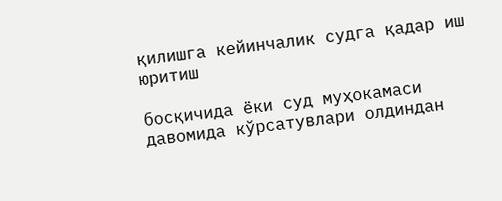қилишга кейинчалик судга қадар иш юритиш

босқичида ёки суд муҳокамаси давомида кўрсатувлари олдиндан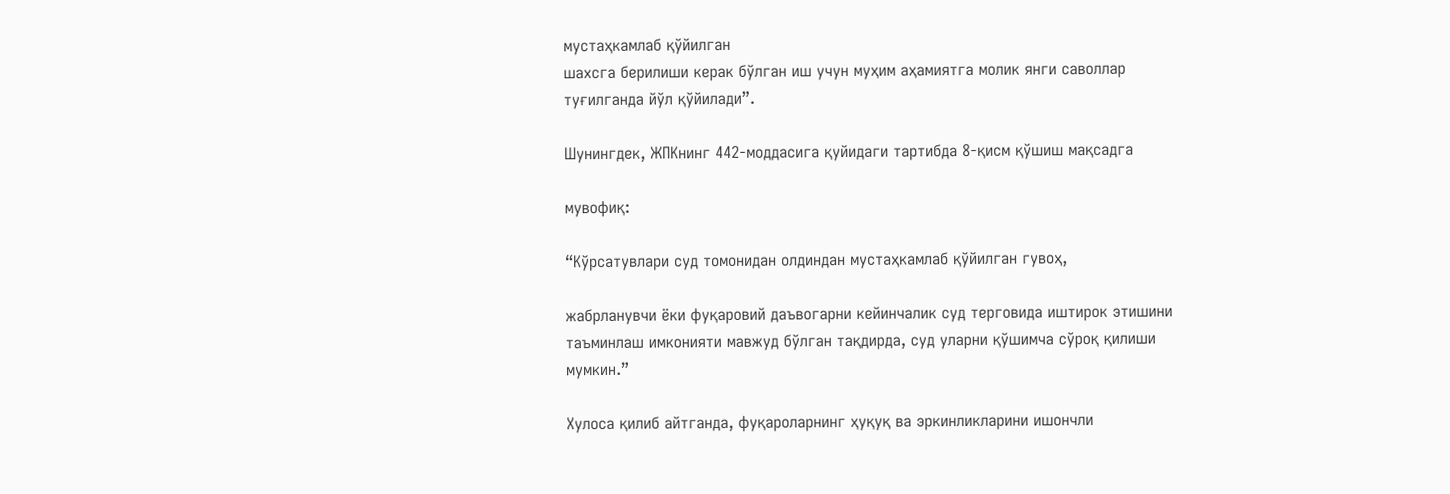мустаҳкамлаб қўйилган
шахсга берилиши керак бўлган иш учун муҳим аҳамиятга молик янги саволлар
туғилганда йўл қўйилади”.

Шунингдек, ЖПКнинг 442-моддасига қуйидаги тартибда 8-қисм қўшиш мақсадга

мувофиқ:

“Кўрсатувлари суд томонидан олдиндан мустаҳкамлаб қўйилган гувоҳ,

жабрланувчи ёки фуқаровий даъвогарни кейинчалик суд терговида иштирок этишини
таъминлаш имконияти мавжуд бўлган тақдирда, суд уларни қўшимча сўроқ қилиши
мумкин.”

Хулоса қилиб айтганда, фуқароларнинг ҳуқуқ ва эркинликларини ишончли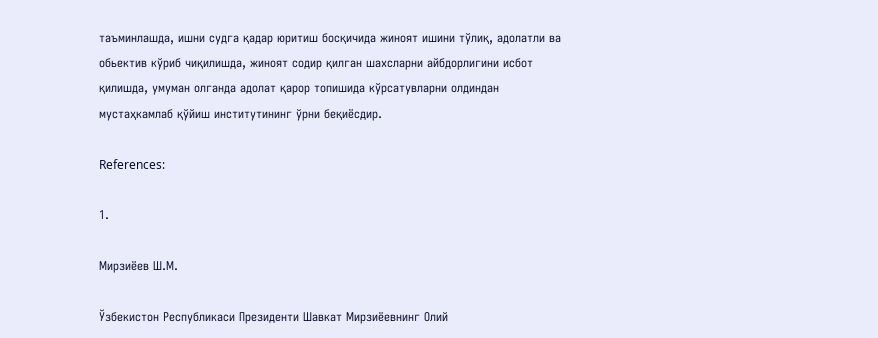таъминлашда, ишни судга қадар юритиш босқичида жиноят ишини тўлиқ, адолатли ва
обьектив кўриб чиқилишда, жиноят содир қилган шахсларни айбдорлигини исбот
қилишда, умуман олганда адолат қарор топишида кўрсатувларни олдиндан
мустаҳкамлаб қўйиш институтининг ўрни беқиёсдир.

References:

1.

Мирзиёев Ш.М.

Ўзбекистон Республикаси Президенти Шавкат Мирзиёевнинг Олий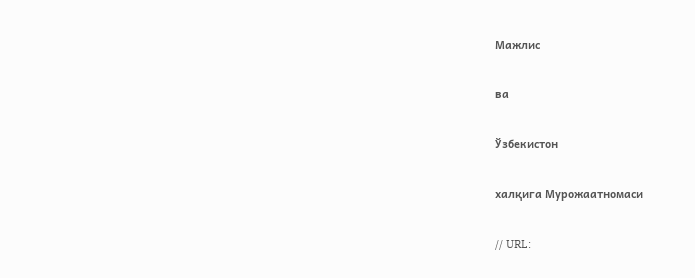Мажлис

ва

Ўзбекистон

халқига Мурожаатномаси

// URL: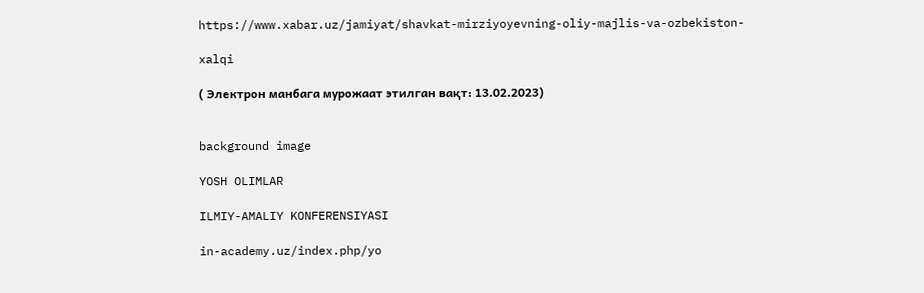https://www.xabar.uz/jamiyat/shavkat-mirziyoyevning-oliy-majlis-va-ozbekiston-

xalqi

( Электрон манбага мурожаат этилган вақт: 13.02.2023)


background image

YOSH OLIMLAR

ILMIY-AMALIY KONFERENSIYASI

in-academy.uz/index.php/yo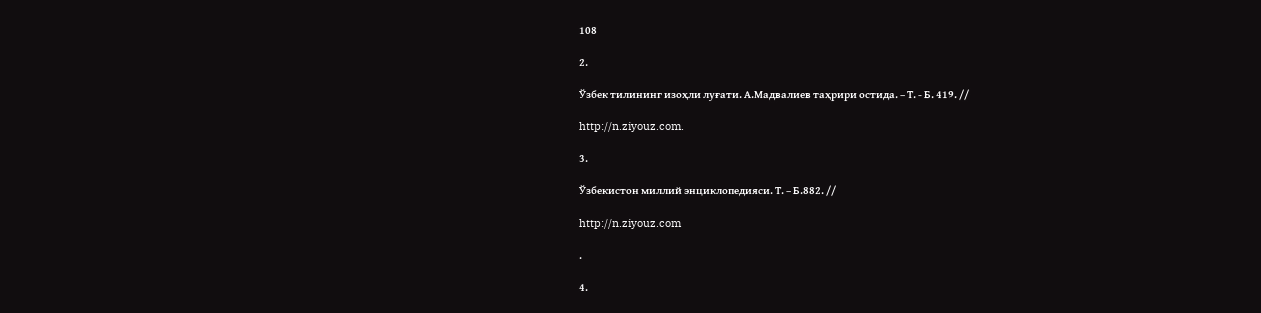108

2.

Ўзбек тилининг изоҳли луғати. А.Мадвалиев таҳрири остида. – Т. - Б. 419. //

http://n.ziyouz.com.

3.

Ўзбекистон миллий энциклопедияси. Т. – Б.882. //

http://n.ziyouz.com

.

4.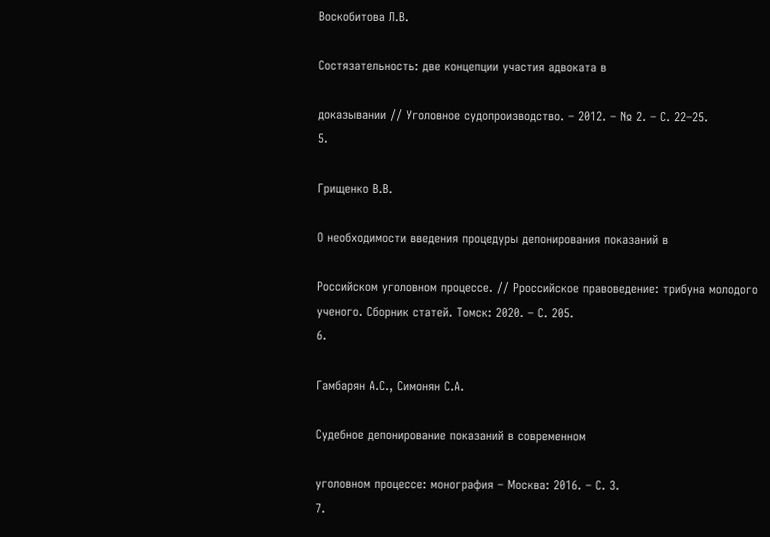Воскобитова Л.В.

Состязательность: две концепции участия адвоката в

доказывании // Уголовное судопроизводство. – 2012. – № 2. – С. 22–25.
5.

Грищенко В.В.

О необходимости введения процедуры депонирования показаний в

Российском уголовном процессе. // Рроссийское правоведение: трибуна молодого
ученого. Сборник статей. Томск: 2020. – С. 205.
6.

Гамбарян А.С., Симонян С.А.

Судебное депонирование показаний в современном

уголовном процессе: монография – Москва: 2016. – С. 3.
7.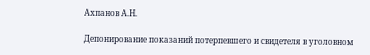Ахпанов А.Н.

Депонирование показаний потерпевшего и свидетеля в уголовном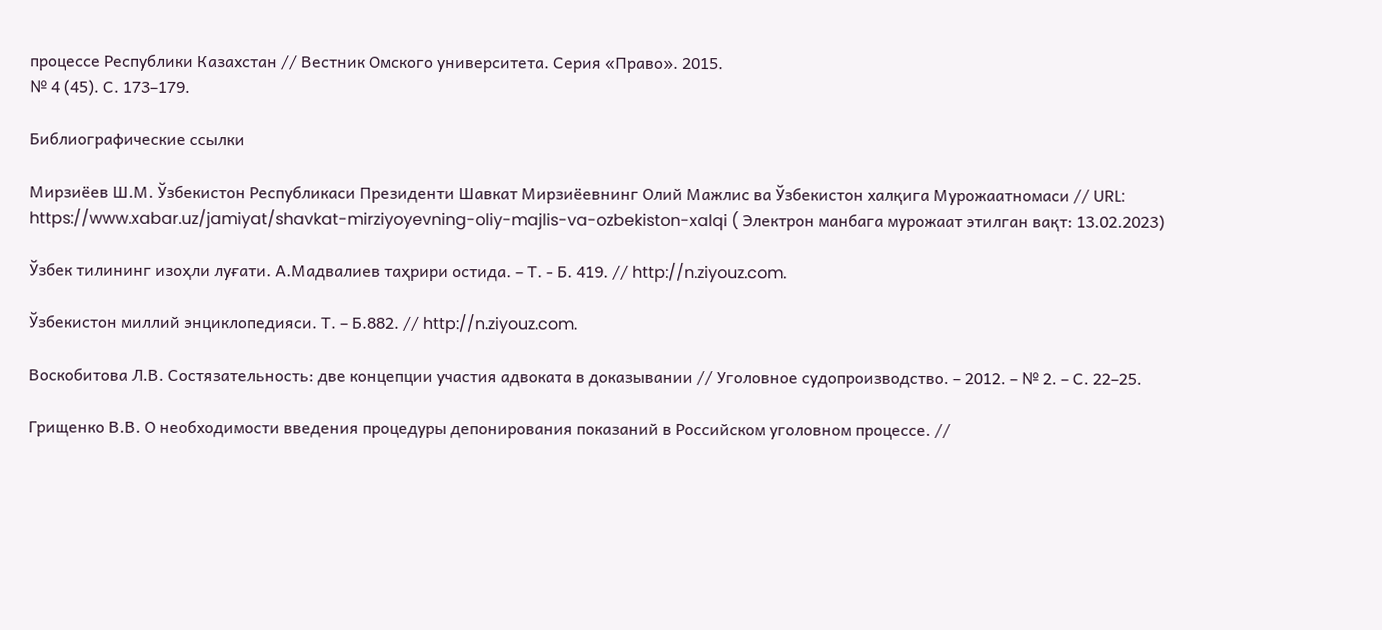процессе Республики Казахстан // Вестник Омского университета. Серия «Право». 2015.
№ 4 (45). С. 173–179.

Библиографические ссылки

Мирзиёев Ш.М. Ўзбекистон Республикаси Президенти Шавкат Мирзиёевнинг Олий Мажлис ва Ўзбекистон халқига Мурожаатномаси // URL: https://www.xabar.uz/jamiyat/shavkat-mirziyoyevning-oliy-majlis-va-ozbekiston-xalqi ( Электрон манбага мурожаат этилган вақт: 13.02.2023)

Ўзбек тилининг изоҳли луғати. А.Мадвалиев таҳрири остида. – Т. - Б. 419. // http://n.ziyouz.com.

Ўзбекистон миллий энциклопедияси. Т. – Б.882. // http://n.ziyouz.com.

Воскобитова Л.В. Состязательность: две концепции участия адвоката в доказывании // Уголовное судопроизводство. – 2012. – № 2. – С. 22–25.

Грищенко В.В. О необходимости введения процедуры депонирования показаний в Российском уголовном процессе. //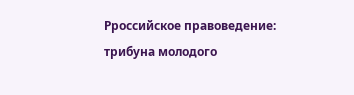Рроссийское правоведение: трибуна молодого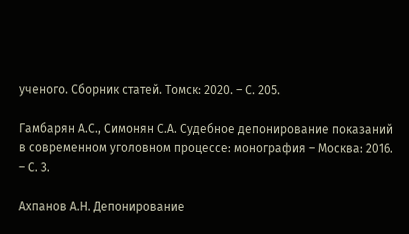ученого. Сборник статей. Томск: 2020. – С. 205.

Гамбарян А.С., Симонян С.А. Судебное депонирование показаний в современном уголовном процессе: монография – Москва: 2016. – С. 3.

Ахпанов А.Н. Депонирование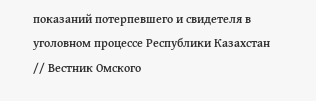показаний потерпевшего и свидетеля в уголовном процессе Республики Казахстан // Вестник Омского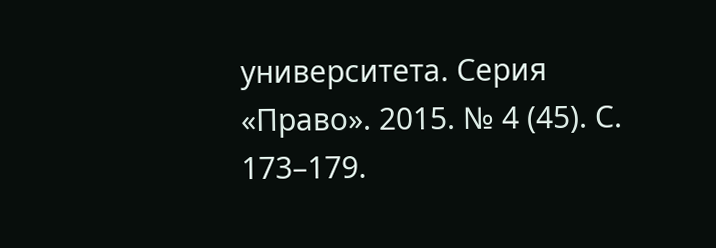университета. Серия «Право». 2015. № 4 (45). С. 173–179.